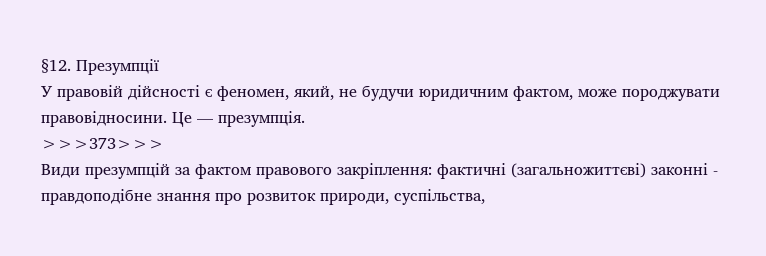§12. Презумпції
У правовій дійсності є феномен, який, не будучи юридичним фактом, може породжувати правовідносини. Це — презумпція.
>>>373>>>
Види презумпцій за фактом правового закріплення: фактичні (загальножиттєві) законні - правдоподібне знання про розвиток природи, суспільства,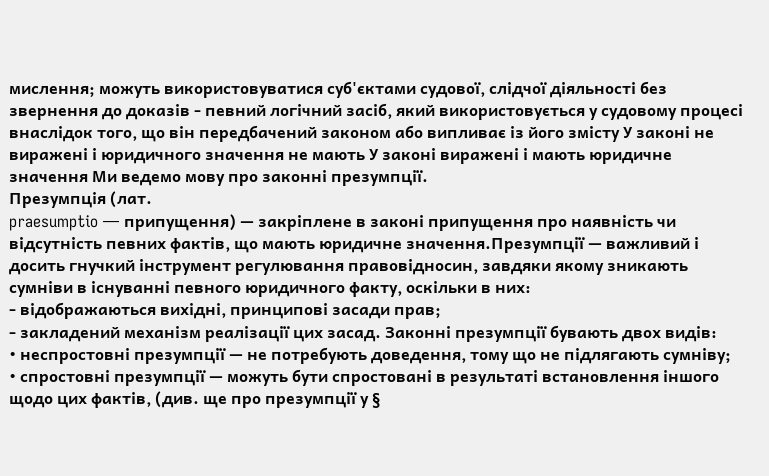мислення; можуть використовуватися суб'єктами судової, слідчої діяльності без звернення до доказів - певний логічний засіб, який використовується у судовому процесі внаслідок того, що він передбачений законом або випливає із його змісту У законі не виражені і юридичного значення не мають У законі виражені і мають юридичне значення Ми ведемо мову про законні презумпції.
Презумпція (лат.
praesumptio — припущення) — закріплене в законі припущення про наявність чи відсутність певних фактів, що мають юридичне значення.Презумпції — важливий і досить гнучкий інструмент регулювання правовідносин, завдяки якому зникають сумніви в існуванні певного юридичного факту, оскільки в них:
- відображаються вихідні, принципові засади прав;
- закладений механізм реалізації цих засад. Законні презумпції бувають двох видів:
• неспростовні презумпції — не потребують доведення, тому що не підлягають сумніву;
• спростовні презумпції — можуть бути спростовані в результаті встановлення іншого щодо цих фактів, (див. ще про презумпції у §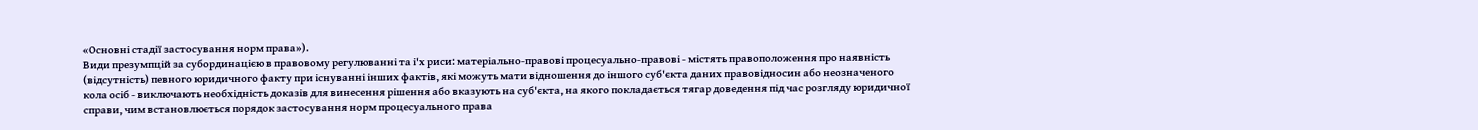«Основні стадії застосування норм права»).
Види презумпцій за субординацією в правовому регулюванні та і'х риси: матеріально-правові процесуально-правові - містять правоположення про наявність (відсутність) певного юридичного факту при існуванні інших фактів, які можуть мати відношення до іншого суб'єкта даних правовідносин або неозначеного кола осіб - виключають необхідність доказів для винесення рішення або вказують на суб'єкта, на якого покладається тягар доведення під час розгляду юридичної справи, чим встановлюється порядок застосування норм процесуального права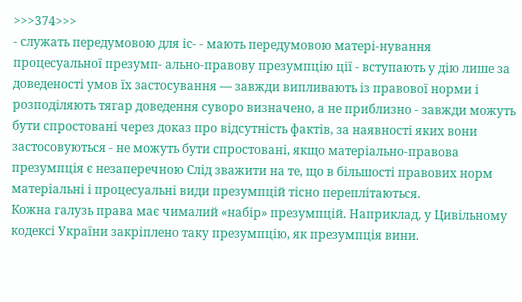>>>374>>>
- служать передумовою для іс- - мають передумовою матері-нування процесуальної презумп- ально-правову презумпцію ції - вступають у дію лише за доведеності умов їх застосування — завжди випливають із правової норми і розподіляють тягар доведення суворо визначено, а не приблизно - завжди можуть бути спростовані через доказ про відсутність фактів, за наявності яких вони застосовуються - не можуть бути спростовані, якщо матеріально-правова презумпція є незаперечною Слід зважити на те, що в більшості правових норм матеріальні і процесуальні види презумпцій тісно переплітаються.
Кожна галузь права має чималий «набір» презумпцій. Наприклад, у Цивільному кодексі України закріплено таку презумпцію, як презумпція вини.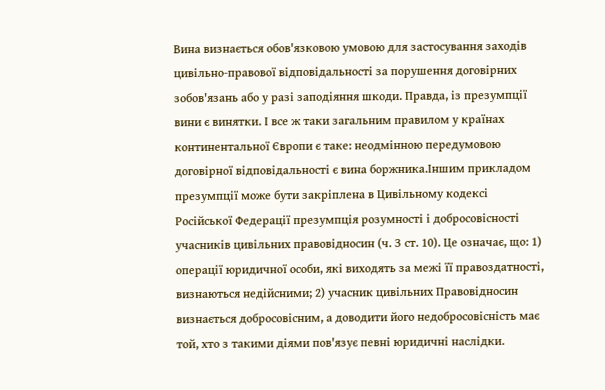Вина визнається обов'язковою умовою для застосування заходів цивільно-правової відповідальності за порушення договірних зобов'язань або у разі заподіяння шкоди. Правда, із презумпції вини є винятки. І все ж таки загальним правилом у країнах континентальної Європи є таке: неодмінною передумовою договірної відповідальності є вина боржника.Іншим прикладом презумпції може бути закріплена в Цивільному кодексі Російської Федерації презумпція розумності і добросовісності учасників цивільних правовідносин (ч. З ст. 10). Це означає, що: 1) операції юридичної особи, які виходять за межі її правоздатності, визнаються недійсними; 2) учасник цивільних Правовідносин визнається добросовісним, а доводити його недобросовісність має той, хто з такими діями пов'язує певні юридичні наслідки.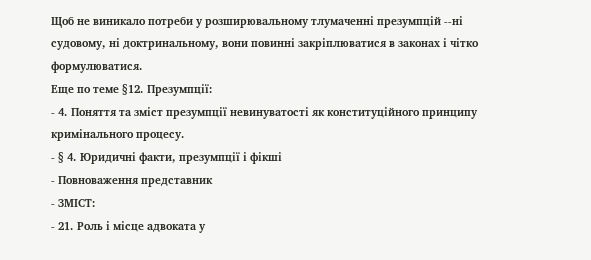Щоб не виникало потреби у розширювальному тлумаченні презумпцій --ні судовому, ні доктринальному, вони повинні закріплюватися в законах і чітко формулюватися.
Еще по теме §12. Презумпції:
- 4. Поняття та зміст презумпції невинуватості як конституційного принципу кримінального процесу.
- § 4. Юридичні факти, презумпції і фікші
- Повноваження представник
- ЗМІСТ:
- 21. Роль і місце адвоката у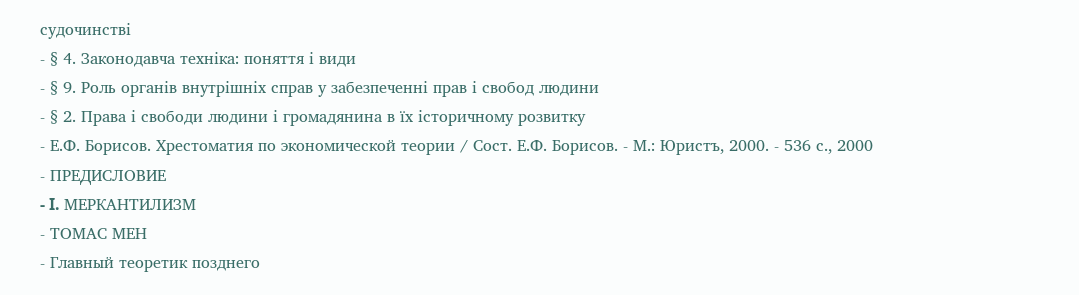судочинстві
- § 4. Законодавча техніка: поняття і види
- § 9. Роль органів внутрішніх справ у забезпеченні прав і свобод людини
- § 2. Права і свободи людини і громадянина в їх історичному розвитку
- Е.Ф. Борисов. Хрестоматия по экономической теории / Сост. Е.Ф. Борисов. - М.: Юристъ, 2000. - 536 с., 2000
- ПРЕДИСЛОВИЕ
- I. МЕРКАНТИЛИЗМ
- ТОМАС МЕН
- Главный теоретик позднего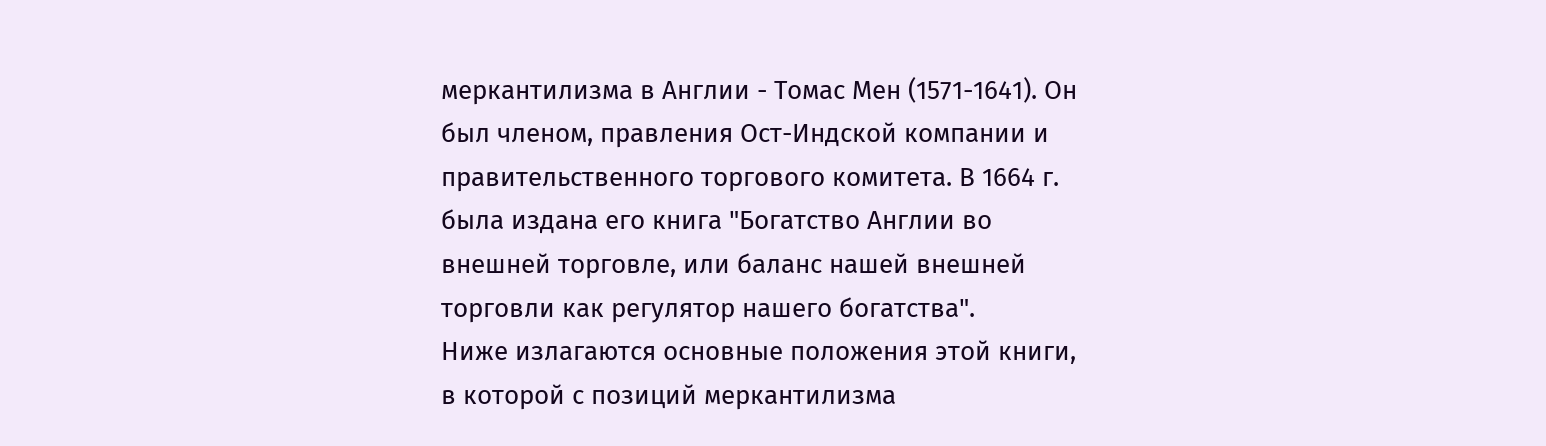меркантилизма в Англии - Томас Мен (1571-1641). Он был членом, правления Ост-Индской компании и правительственного торгового комитета. В 1664 г. была издана его книга "Богатство Англии во внешней торговле, или баланс нашей внешней торговли как регулятор нашего богатства".
Ниже излагаются основные положения этой книги, в которой с позиций меркантилизма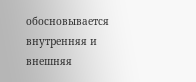обосновывается внутренняя и внешняя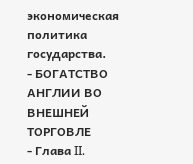экономическая политика государства.
- БОГАТСТВО АНГЛИИ ВО ВНЕШНЕЙ ТОРГОВЛЕ
- Глава II.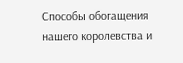Способы обогащения нашего королевства и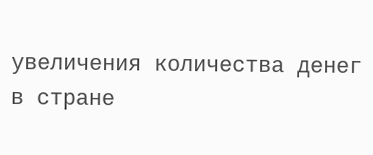увеличения количества денег в стране